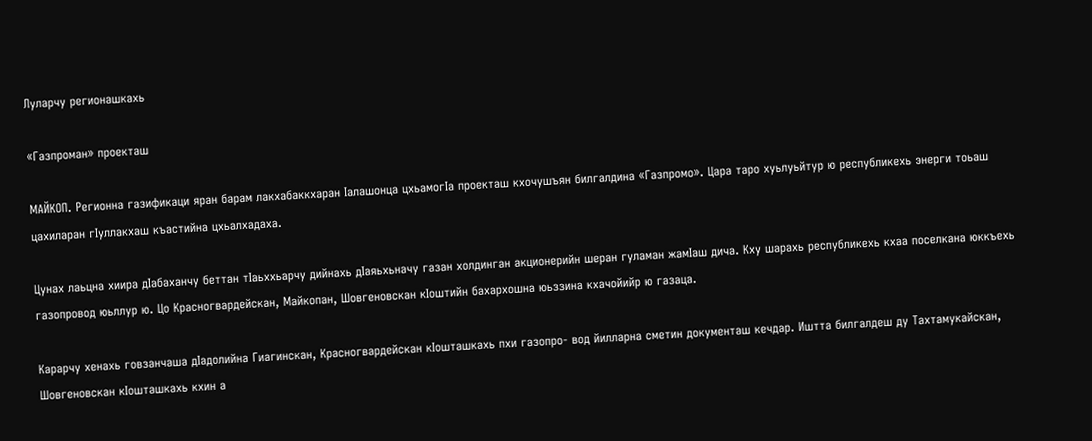Луларчу регионашкахь

«Газпроман» проекташ

МАЙКОП. Регионна газификаци яран барам лакхабаккхаран Iалашонца цхьамогIа проекташ кхочушъян билгалдина «Газпромо». Цара таро хуьлуьйтур ю республикехь энерги тоьаш цахиларан гIуллакхаш къастийна цхьалхадаха.

Цунах лаьцна хиира дIабаханчу беттан тIаьххьарчу дийнахь дIаяьхьначу газан холдинган акционерийн шеран гуламан жамIаш дича. Кху шарахь республикехь кхаа поселкана юккъехь газопровод юьллур ю. Цо Красногвардейскан, Майкопан, Шовгеновскан кIоштийн бахархошна юьззина кхачойийр ю газаца.

Карарчу хенахь говзанчаша дIадолийна Гиагинскан, Красногвардейскан кIошташкахь пхи газопро- вод йилларна сметин документаш кечдар. Иштта билгалдеш ду Тахтамукайскан, Шовгеновскан кIошташкахь кхин а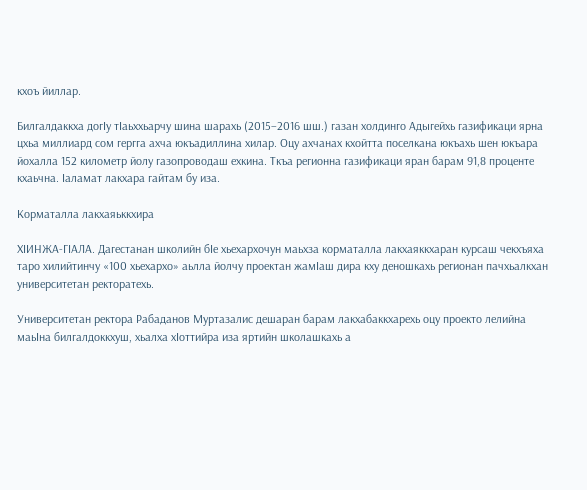кхоъ йиллар.

Билгалдаккха догIу тIаьххьарчу шина шарахь (2015–2016 шш.) газан холдинго Адыгейхь газификаци ярна цхьа миллиард сом гергга ахча юкъадиллина хилар. Оцу ахчанах кхойтта поселкана юкъахь шен юкъара йохалла 152 километр йолу газопроводаш ехкина. Ткъа регионна газификаци яран барам 91,8 проценте кхаьчна. Iаламат лакхара гайтам бу иза.

Корматалла лакхаяьккхира

ХIИНЖА-ГIАЛА. Дагестанан школийн бIе хьехархочун маьхза корматалла лакхаяккхаран курсаш чекхъяха таро хилийтинчу «100 хьехархо» аьлла йолчу проектан жамIаш дира кху деношкахь регионан пачхьалкхан университетан ректоратехь.

Университетан ректора Рабаданов Муртазалис дешаран барам лакхабаккхарехь оцу проекто лелийна маьIна билгалдоккхуш, хьалха хIоттийра иза яртийн школашкахь а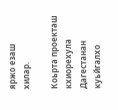яржо езаш хилар.

Коьрта проекташ кхиорехула Дагестанан куьйгалхо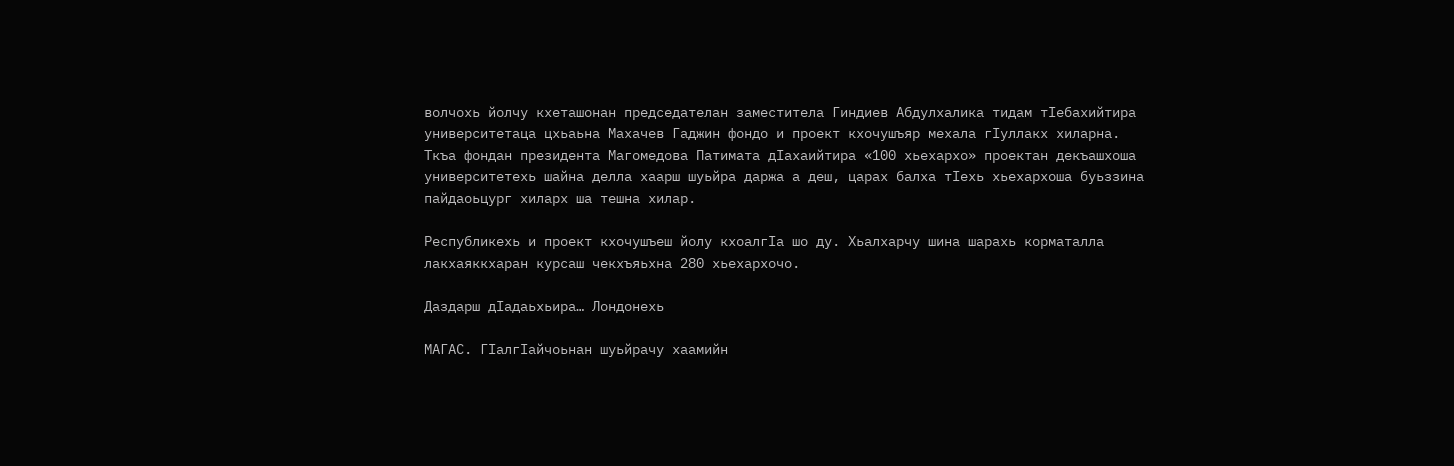волчохь йолчу кхеташонан председателан заместитела Гиндиев Абдулхалика тидам тIебахийтира университетаца цхьаьна Махачев Гаджин фондо и проект кхочушъяр мехала гIуллакх хиларна. Ткъа фондан президента Магомедова Патимата дIахаийтира «100 хьехархо» проектан декъашхоша университетехь шайна делла хаарш шуьйра даржа а деш, царах балха тIехь хьехархоша буьззина пайдаоьцург хиларх ша тешна хилар.

Республикехь и проект кхочушъеш йолу кхоалгIа шо ду. Хьалхарчу шина шарахь корматалла лакхаяккхаран курсаш чекхъяьхна 280 хьехархочо.

Даздарш дIадаьхьира… Лондонехь

МАГАС. ГIалгIайчоьнан шуьйрачу хаамийн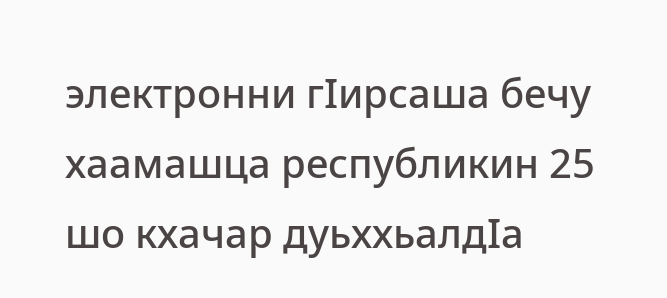электронни гIирсаша бечу хаамашца республикин 25 шо кхачар дуьххьалдIа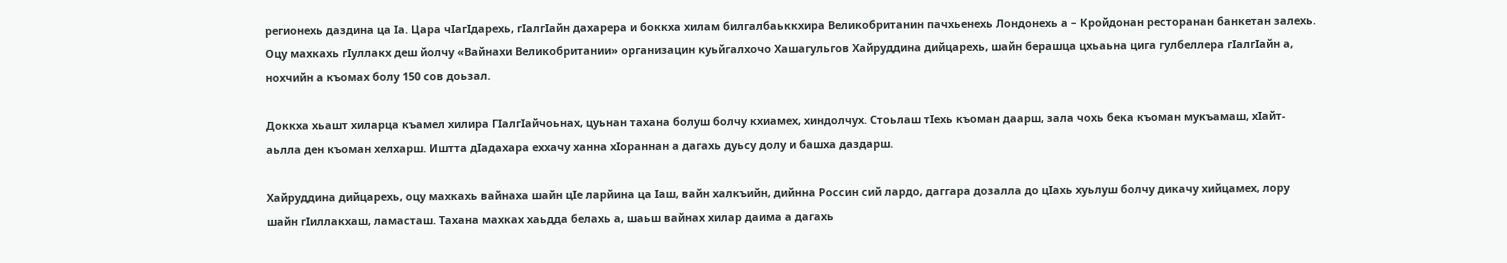регионехь даздина ца Iа. Цара чIагIдарехь, гIалгIайн дахарера и боккха хилам билгалбаьккхира Великобританин пачхьенехь Лондонехь а – Кройдонан ресторанан банкетан залехь. Оцу махкахь гIуллакх деш йолчу «Вайнахи Великобритании» организацин куьйгалхочо Хашагульгов Хайруддина дийцарехь, шайн берашца цхьаьна цига гулбеллера гIалгIайн а, нохчийн а къомах болу 150 сов доьзал.

Доккха хьашт хиларца къамел хилира ГIалгIайчоьнах, цуьнан тахана болуш болчу кхиамех, хиндолчух. Стоьлаш тIехь къоман даарш, зала чохь бека къоман мукъамаш, хIайт-аьлла ден къоман хелхарш. Иштта дIадахара еххачу ханна хIораннан а дагахь дуьсу долу и башха даздарш.

Хайруддина дийцарехь, оцу махкахь вайнаха шайн цIе ларйина ца Iаш, вайн халкъийн, дийнна Россин сий лардо, даггара дозалла до цIахь хуьлуш болчу дикачу хийцамех, лору шайн гIиллакхаш, ламасташ. Тахана махках хаьдда белахь а, шаьш вайнах хилар даима а дагахь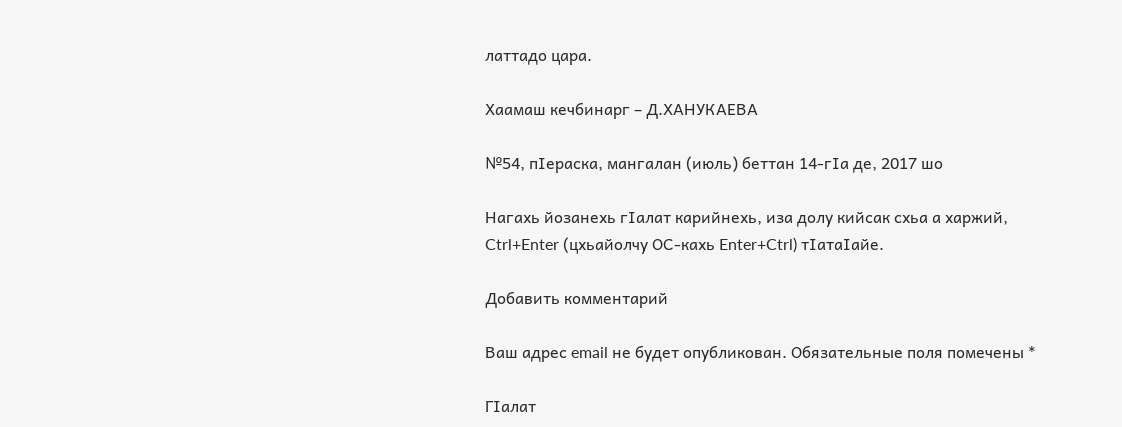латтадо цара.

Хаамаш кечбинарг – Д.ХАНУКАЕВА

№54, пIераска, мангалан (июль) беттан 14-гIа де, 2017 шо

Нагахь йозанехь гIалат карийнехь, иза долу кийсак схьа а харжий, Ctrl+Enter (цхьайолчу ОС-кахь Enter+Ctrl) тIатаIайе.

Добавить комментарий

Ваш адрес email не будет опубликован. Обязательные поля помечены *

ГIалат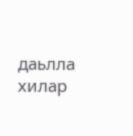даьлла хилар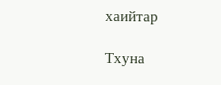хаийтар

Тхуна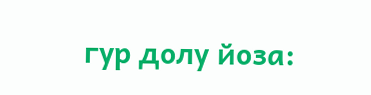гур долу йоза: